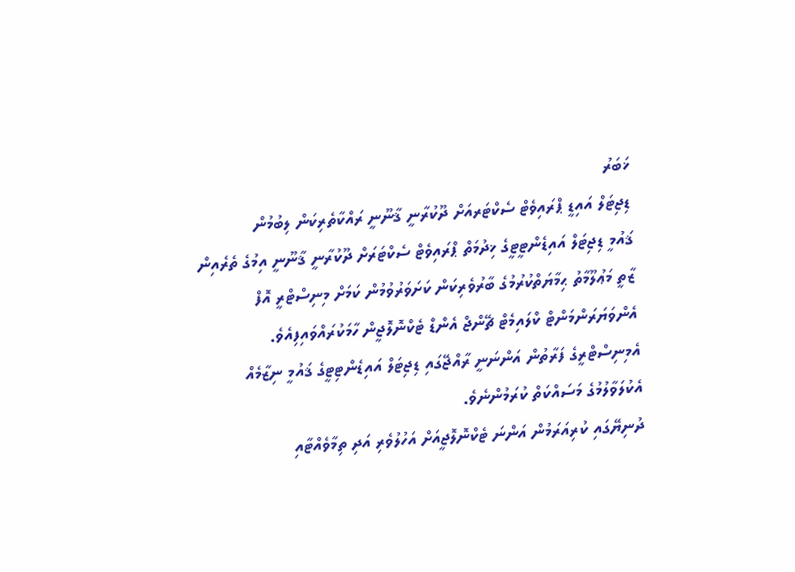ޚަބަރު
ޑިޖިޓަލް އައިޑީ ޕްރައިވެޓް ސެކްޓަރއަށް ދޫކުރާނީ ޤާނޫނީ ރައްކާތެރިކަން ލިބުމުން
ޤައުމީ ޑިޖިޓަލް އައިޑެންޓީޓީގެ ޚިދުމަތް ޕްރައިވެޓް ސެކްޓަރަށް ދޫކުރާނީ ޤާނޫނީ އިމުގެ ތެރެއިން ޒާތީ މަޢުލޫމާތު ޙިމާޔަތްކުރުމުގެ ބާރުވެރިކަން ކަށަވަރުވުމުން ކަމަށް މިނިސްޓްރީ އޮފް އެންވަޔަރަންމަންޓް ކްލައިމެޓް ޗޭންޖް އެންޑް ޓެކްނޮލޮޖީން ހާމަކުރައްވައިފިއެވެ.
އެމިނިސްޓްރީގެ ފަރާތުން އަންނަނީ ރާއްޖޭގައި ޑިޖިޓަލް އައިޑެންޓިޓީގެ ޤައުމީ ނިޒާމެއް އެކުލަވާލުމުގެ މަސައްކަތް ކުރަމުންނެވެ.
ދުނިޔޭގައި ކުރިއަރަމުން އަންނަ ޓެކްނޮލޮޖީއަށް އަހުލުވެރި އަދި ތިމާވެއްޓާއި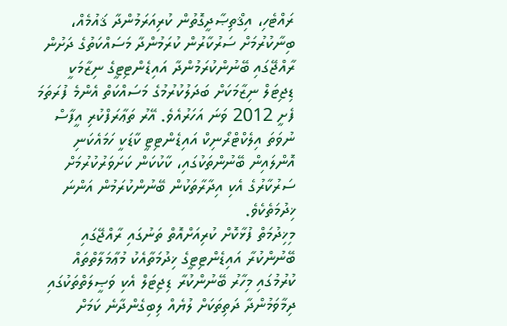ރައްޓެހި، އިޤްތިޞާދީގޮތުން ކުރިއަރަމުންދާ ޤައުމެއް، ބިނާކުރުމަށް ސަރުކާރުން ކުރަމުންދާ މަސައްކަތުގެ ދަށުން ރާއްޖޭގައި ބޭނުންކުރަމުންދާ އައިޑެންޓިޓީގެ ނިޒާމަކީ ޑިޖިޓަލް ނިޒާމަކަށް ބަދަލުކުރުމުގެ މަސައްކަތް އެންމެ ފުރަތަމަ ފެށީ 2012 ވަނަ އަހަރުއެވެ. އޭރު ތަޢާރަފްކުރި އީފާސް ނުވަތަ އިލެކްޓްރޯނިކް އައިޑެންޓިޓީ ކާޑަކީ ހަމައެކަނި އޮންލައިން ބޭނުންތަކުގައި، ކާކުކަން ކަށަވަރުކުރުމަށް ސަރުކާރުގެ އެކި އިދާރާތަކުން ބޭނުންކުރަމުން އަންނަ ޚިދުމަތެކެވެ.
މިޚިދުމަތް ފުޅާކޮށް ކުރިއަށްއޮތް ތަނުގައި ރާއްޖޭގައި ބޭނުންކުރާ އައިޑެންޓިޓީގެ ޚިދުމަތާއެކު މުޢާމަލާތްތައް ކުރުމުގައި މިހާރު ބޭނުންކުރާ ޑިޖިޓަލް އެކި ވަޞީލަތްތަކުގައި ދިމާވަމުންދާ ދަތިތަކަށް ލުޔެއް ލިބިގެންދާނެ ކަމަށް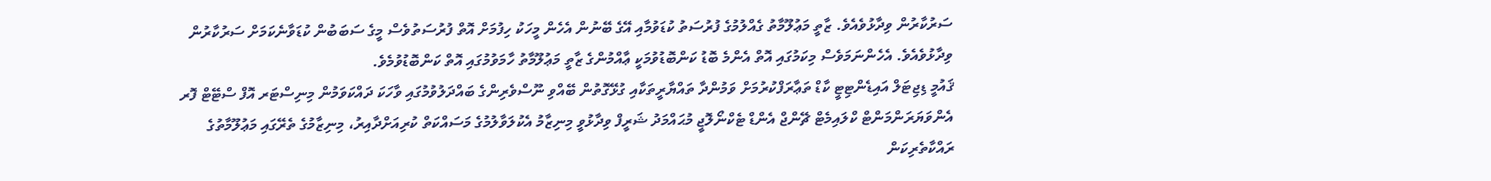ސަރުކާރުން ވިދާޅުވެއެވެ. ޒާތީ މަޢުލޫމާތު ގެއްލުމުގެ ފުރުސަތު ކުޑަވުމާއި އޭގެ ބޭނުން އެހެން މީހަކު ހިފުމަށް އޮތް ފުރުސަތުވެސް މީގެ ސަބަބުން ކުޑަވާނެކަމަށް ސަރުކާރުން ވިދާޅުވެއެވެ. އެހެންނަމަވެސް މިކަމުގައި އޮތް އެންމެ ބޮޑު ކަންބޮޑުވުމަކީ ޢާއްމުންގެ ޒާތީ މަޢުލޫމާތު ހާމަވުމުގައި އޮތް ކަންބޮޑުވުމެވެ.
ޤައުމީ ޑިޖިޓަލް އައިޑެންޓިޓީ ކާޑް ތަޢާރަފްކުރުމަށް ވަމުންދާ ތައްޔާރީތަކާއި ގުޅޭގޮތުން ބޭއްވި ނޫސްވެރިންގެ ބައްދަލުވުމުގައި ވާހަކަ ދައްކަވަމުން މިނިސްޓަރ އޮފް ސްޓޭޓް ފޮރ އެންވަޔަރަންމަންޓް ކްލައިމެޓް ޗޭންޖް އެންޑް ޓެކްނޯލޮޖީ މުޙައްމަދު ޝަރީފް ވިދާޅުވީ މިނިޒާމު އެކުލަވާލުމުގެ މަސައްކަތް ކުރިއަށްދާއިރު، މިނިޒާމުގެ ތެރޭގައި މަޢުލޫމާތުގެ ރައްކާތެރިކަން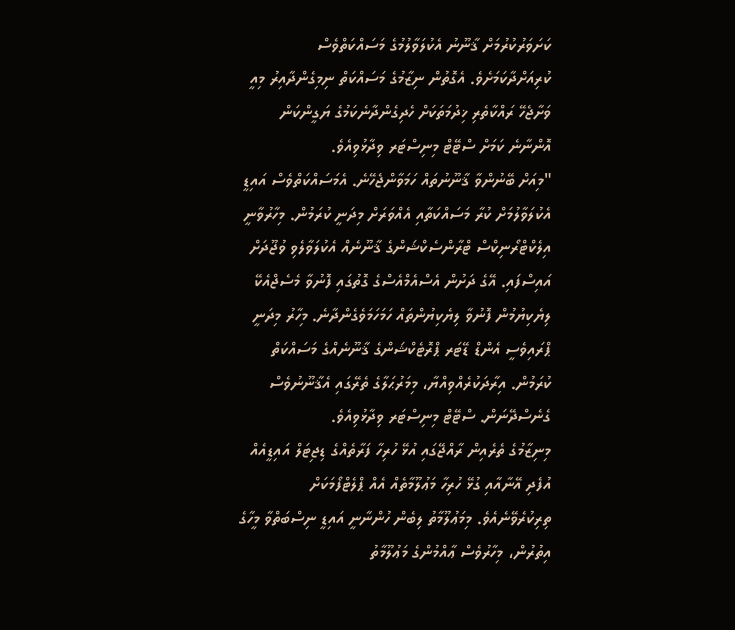ކަށަވަރުކުރުމަށް ޤާނޫނު އެކުލަވާލުމުގެ މަސައްކަތްވެސް ކުރިއަށްދާކަމަށެވެ. އެގޮތުން ނިޒާމުގެ މަސައްކަތް ނިމިގެންދާއިރު މިއީ ވަށާޖެހޭ ރައްކާތެރި ޚިދުމަތަކަށް ހެދިގެންދާނެކަމުގެ ޔަގީންކަން އޮންނާނެ ކަމަށް ސްޓޭޓް މިނިސްޓަރ ވިދާޅުވިއެވެ.
"މިއަށް ބޭނުންވާ ޤާނޫނުތައް ހަމަވާންޖެހޭނެ. އެމަސައްކަތްވެސް އައިޑީ އެކުލަވާލުމަށް ކުރާ މަސައްކަތާއި އެއްވަރަށް މިދަނީ ކުރަމުން. މިހާރުވާނީ އިލެކްޓްރޯނިކްސް ޓްރާންސެކްޝަންގެ ޤާނޫނެއް އެކުލަވާލެވި ވުޖޫދަށް އައިސްފައި. އޭގެ ދަށުން އެސްއެމްއެސްގެ ގޮތުގައި ފޮނުވާ މެސެޖްއެކޭ ލިޔެކިޔުމުން ފޮނުވާ ލިޔެކިޔުންތައް ހަމަހަމަވެގެންދާނެ. މިހާރު މިދަނީ ޕްރައިވެސީ އެންޑް ޑޭޓަރ ޕްރޮޓެކްޝަންގެ ޤާނޫނެއްގެ މަސައްކަތް ކުރަމުން. އިރާދަކުރެއްވިއްޔާ، މިމަރުޙަލާގެ ތެރޭގައި އެޤާނޫނުވެސް ގެނެސްދޭނަން. ސްޓޭޓް މިނިސްޓަރ ވިދާޅުވިއެވެ.
މިނިޒާމުގެ ތެރެއިން ރާއްޖޭގައި އުޅޭ ހުރިހާ ފަރާތެއްގެ ޑިޖިޓަލް އައިޑީއެއް އުފެދި އޭނާއާއި ގުޅޭ ހުރިހާ މަޢުލޫމާތެއް އެއް ޕްލެޓްފޯމަކަށް ތިރިކުރެވޭނެއެވެ. މިމަޢުލޫމާތު ލިބެން ހުންނާނީ އައިޑީ ނިސްބަތްވާ މީހާގެ އިތުރުން، މިހާރުވެސް ޢާއްމުންގެ މަޢުލޫމާތު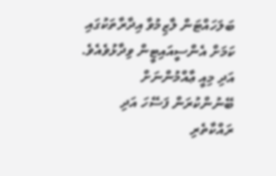ބަލަހައްޓަން ލާޒިމުވާ އިދާރާތަކުގައި ކަމަށް އެންސީއައިޓީން ވިދާޅުވެއެވެ. އަދި މިއީ ޢާއްމުންނަށް ބޭނުންކުރަން ފަސޭހަ އަދި ރައްކާތެރި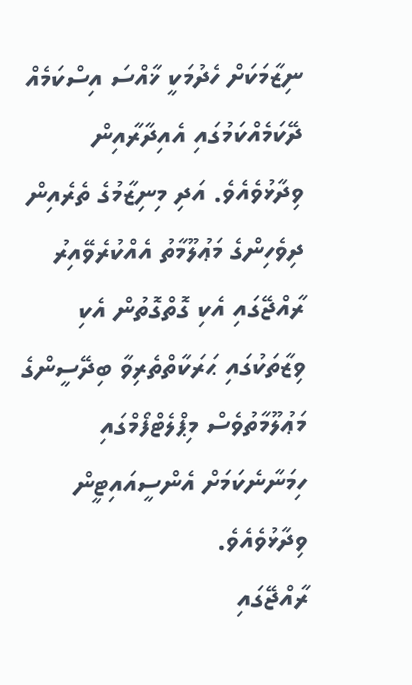ނިޒާމަކަށް ހެދުމަކީ ޚާއްސަ އިސްކަމެއް ދޭކަމެއްކަމުގައި އެއިދާރާއިން ވިދާޅުވެއެވެ. އަދި މިނިޒާމުގެ ތެރެއިން ދިވެހިންގެ މަޢުލޫމާތު އެއްކުރެވޭއިރު ރާއްޖޭގައި އެކި ގޮތްގޮތުން އެކި ވިޒާތަކުގައި ޙަރަކާތްތެރިވާ ބިދޭސީންގެ މަޢުލޫމާތުވެސް މިޕްލެޓްފޯމްގައި ހިމަނާނެކަމަށް އެންސީއައިޓީން ވިދާޅުވެއެވެ.
ރާއްޖޭގައި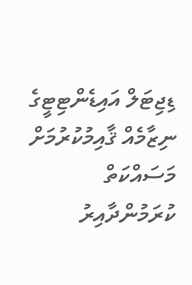ޑިޖިޓަލް އައިޑެންޓިޓީގެ ނިޒާމެއް ޤާއިމުކުރުމަށް މަސައްކަތް ކުރަމުންދާއިރު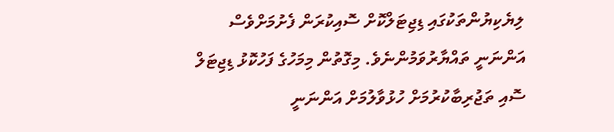ލިޔެކިޔުންތަކުގައި ޑިޖިޓަލްކޮށް ސޮއިކުރަން ފެށުމަށްވެސް އަންނަނީ ތައްޔާރުވަމުންނެވެ. މިގޮތުން މިމަހުގެ ފަހުކޮޅު ޑިޖިޓަލް ސޮއި ތަޖުރިބާކުރުމަށް ހުޅުވާލުމަށް އަންނަނީ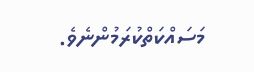މަސައްކަތްކުރަމުންނެވެ.